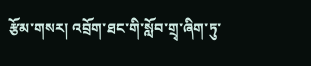རྩོམ་གསར། འབྲོག་ཐང་གི་སློབ་གྲྭ་ཞིག་ཏུ་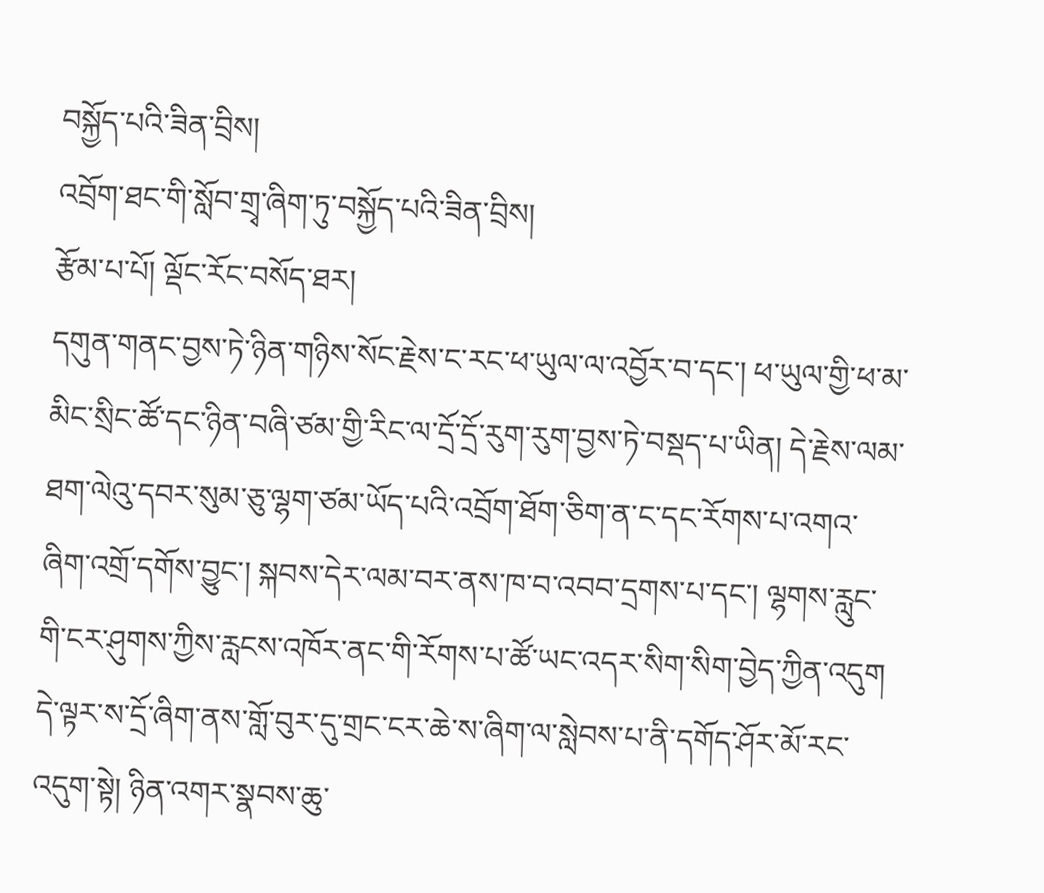བསྐྱོད་པའི་ཟིན་བྲིས།
འབྲོག་ཐང་གི་སློབ་གྲྭ་ཞིག་ཏུ་བསྐྱོད་པའི་ཟིན་བྲིས།
རྩོམ་པ་པོ། ལྡོང་རོང་བསོད་ཐར།
དགུན་གནང་བྱས་ཏེ་ཉིན་གཉིས་སོང་རྗེས་ང་རང་ཕ་ཡུལ་ལ་འབྱོར་བ་དང་། ཕ་ཡུལ་གྱི་ཕ་མ་མིང་སྲིང་ཚོ་དང་ཉིན་བཞི་ཙམ་གྱི་རིང་ལ་དྲོ་དྲོ་རུག་རུག་བྱས་ཏེ་བསྡད་པ་ཡིན། དེ་རྗེས་ལམ་ཐག་ལེའུ་དབར་སུམ་ཅུ་ལྷག་ཙམ་ཡོད་པའི་འབྲོག་ཐོག་ཅིག་ན་ང་དང་རོགས་པ་འགའ་ཞིག་འགྲོ་དགོས་བྱུང་། སྐབས་དེར་ལམ་བར་ནས་ཁ་བ་འབབ་དྲགས་པ་དང་། ལྷགས་རླུང་གི་ངར་ཤུགས་ཀྱིས་རླངས་འཁོར་ནང་གི་རོགས་པ་ཚོ་ཡང་འདར་སིག་སིག་བྱེད་ཀྱིན་འདུག དེ་ལྟར་ས་དྲོ་ཞིག་ནས་གློ་བུར་དུ་གྲང་ངར་ཆེ་ས་ཞིག་ལ་སླེབས་པ་ནི་དགོད་ཤོར་མོ་རང་འདུག་སྟེ། ཉིན་འགར་སྣབས་ཆུ་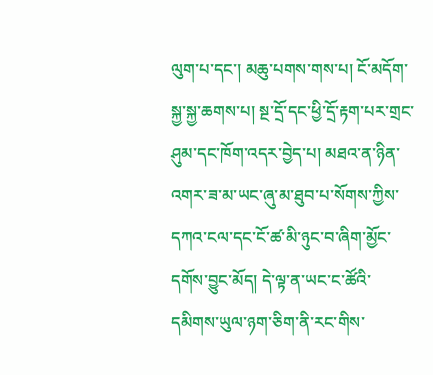ལུག་པ་དང་། མཆུ་པགས་གས་པ། ངོ་མདོག་སྐྱ་སྐྱ་ཆགས་པ། སྔ་དྲོ་དང་ཕྱི་དྲོ་རྟག་པར་གྲང་ཤུམ་དང་ཁོག་འདར་བྱེད་པ། མཐའ་ན་ཉིན་འགར་ཟ་མ་ཡང་ཞུ་མ་ཐུབ་པ་སོགས་ཀྱིས་དཀའ་ངལ་དང་ངོ་ཚ་མི་ཉུང་བ་ཞིག་མྱོང་དགོས་བྱུང་མོད། དེ་ལྟ་ན་ཡང་ང་ཚོའི་དམིགས་ཡུལ་ཉག་ཅིག་ནི་རང་གིས་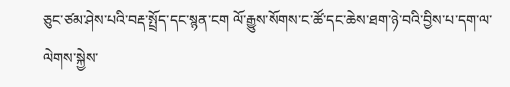ཅུང་ཙམ་ཤེས་པའི་བརྡ་སྤྲོད་དང་སྙན་ངག ལོ་རྒྱུས་སོགས་ང་ཚོ་དང་ཆེས་ཐག་ཉེ་བའི་བྱིས་པ་དག་ལ་ལེགས་སྐྱེས་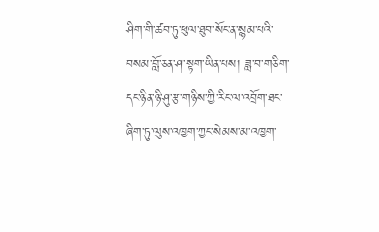ཤིག་གི་ཚབ་ཏུ་ཕུལ་ཐུབ་སོང་ན་སྙམ་པའི་བསམ་བློ་ཅན་ཤ་སྟག་ཡིན་པས། ཟླ་བ་གཅིག་དང་ཉིན་ཉི་ཤུ་རྩ་གཉིས་ཀྱི་རིང་ལ་འབྲོག་ཐང་ཞིག་ཏུ་ལུས་འཁྱག་ཀྱང་སེམས་མ་འཁྱག་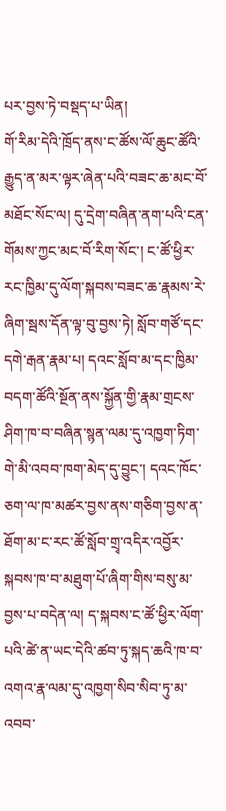པར་བྱས་ཏེ་བསྡད་པ་ཡིན།
གོ་རིམ་དེའི་ཁྲོད་ནས་ང་ཚོས་ལོ་ཆུང་ཚོའི་རྒྱུད་ན་མར་ལྟར་ཞེན་པའི་བཟང་ཆ་མང་བོ་མཐོང་སོང་ལ། དུ་དྲེག་བཞིན་ནག་པའི་ངན་གོམས་ཀྱང་མང་བོ་རིག་སོང་། ང་ཚོ་ཕྱིར་རང་ཁྱིམ་དུ་ལོག་སྐབས་བཟང་ཆ་རྣམས་རེ་ཞིག་སྦས་དོན་ལྟ་བུ་བྱས་ཏེ། སློབ་གཙོ་དང་དགེ་རྒན་རྣམ་པ། དའང་སློབ་མ་དང་ཁྱིམ་བདག་ཚོའི་སྔོན་ནས་སྐྱོན་གྱི་རྣམ་གྲངས་ཤིག་ཁ་བ་བཞིན་སྙན་ལམ་དུ་འཁྱག་ཏིག་གེ་མི་འབབ་ཁག་མེད་དུ་བྱུང་། དའང་ཁོང་ཅག་ལ་ཁ་མཚར་བྱས་ནས་གཅིག་བྱས་ན་ཐོག་མ་ང་རང་ཚོ་སློབ་གྲྭ་འདིར་འབྱོར་སྐབས་ཁ་བ་མཐུག་པོ་ཞིག་གིས་བསུ་མ་བྱས་པ་བདེན་ལ། ད་སྐབས་ང་ཚོ་ཕྱིར་ལོག་པའི་ཚེ་ན་ཡང་དེའི་ཚབ་ཏུ་སྐད་ཆའི་ཁ་བ་འགའ་རྣ་ལམ་དུ་འཁྱག་སིབ་སིབ་ཏུ་མ་འབབ་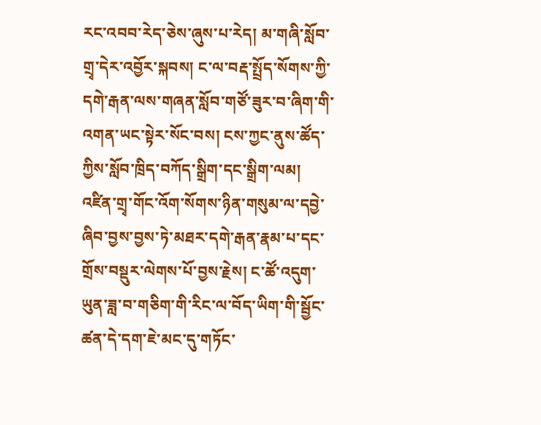རང་འབབ་རེད་ཅེས་ཞུས་པ་རེད། མ་གཞི་སློབ་གྲྭ་དེར་འབྱོར་སྐབས། ང་ལ་བརྡ་སྤྲོད་སོགས་ཀྱི་དགེ་རྒན་ལས་གཞན་སློབ་གཙོ་ཟུར་བ་ཞིག་གི་འགན་ཡང་སྟེར་སོང་བས། ངས་ཀྱང་ནུས་ཚོད་ཀྱིས་སློབ་ཁྲིད་བཀོད་སྒྲིག་དང་སྒྲིག་ལམ། འཛིན་གྲྭ་གོང་འོག་སོགས་ཉིན་གསུམ་ལ་དབྱེ་ཞིབ་བྱས་བྱས་ཏེ་མཐར་དགེ་རྒན་རྣམ་པ་དང་གྲོས་བསྡུར་ལེགས་པོ་བྱས་རྗེས། ང་ཚོ་འདུག་ཡུན་ཟླ་བ་གཅིག་གི་རིང་ལ་བོད་ཡིག་གི་སྦྱོང་ཚན་དེ་དག་ཇེ་མང་དུ་གཏོང་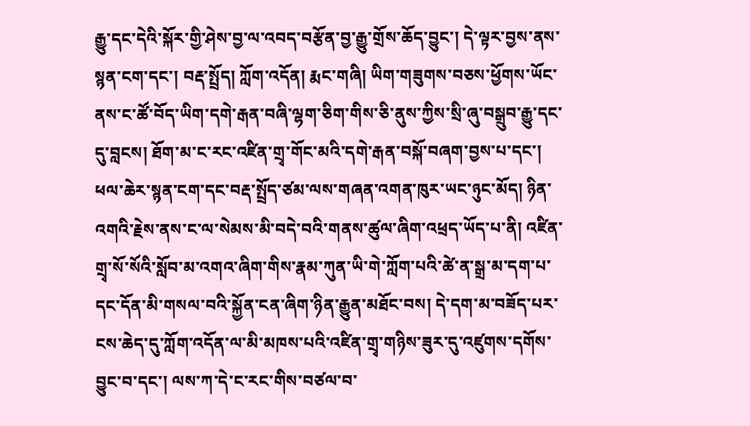རྒྱུ་དང་དེའི་སྐོར་གྱི་ཤེས་བྱ་ལ་འབད་བརྩོན་བྱ་རྒྱུ་གྲོས་ཆོད་བྱུང་། དེ་ལྟར་བྱས་ནས་སྙན་ངག་དང་། བརྡ་སྤྲོད། ཀློག་འདོན། རྨང་གཞི། ཡིག་གཟུགས་བཅས་ཕྱོགས་ཡོང་ནས་ང་ཚོ་བོད་ཡིག་དགེ་རྒན་བཞི་ལྷག་ཅིག་གིས་ཅི་ནུས་ཀྱིས་སྲི་ཞུ་བསྒྲུབ་རྒྱུ་དང་དུ་བླངས། ཐོག་མ་ང་རང་འཛིན་གྲྭ་གོང་མའི་དགེ་རྒན་བསྐོ་བཞག་བྱས་པ་དང་། ཕལ་ཆེར་སྙན་ངག་དང་བརྡ་སྤྲོད་ཙམ་ལས་གཞན་འགན་ཁུར་ཡང་ཉུང་མོད། ཉིན་འགའི་རྗེས་ནས་ང་ལ་སེམས་མི་བདེ་བའི་གནས་ཚུལ་ཞིག་འཕྲད་ཡོད་པ་ནི། འཛིན་གྲྭ་སོ་སོའི་སློབ་མ་འགའ་ཞིག་གིས་རྣམ་ཀུན་ཡི་གེ་ཀློག་པའི་ཚེ་ན་སྒྲ་མ་དག་པ་དང་དོན་མི་གསལ་བའི་སྐྱོན་ངན་ཞིག་ཉིན་རྒྱུན་མཐོང་བས། དེ་དག་མ་བཟོད་པར་ངས་ཆེད་དུ་ཀློག་འདོན་ལ་མི་མཁས་པའི་འཛིན་གྲྭ་གཉིས་ཟུར་དུ་འཛུགས་དགོས་བྱུང་བ་དང་། ལས་ཀ་དེ་ང་རང་གིས་བཙལ་བ་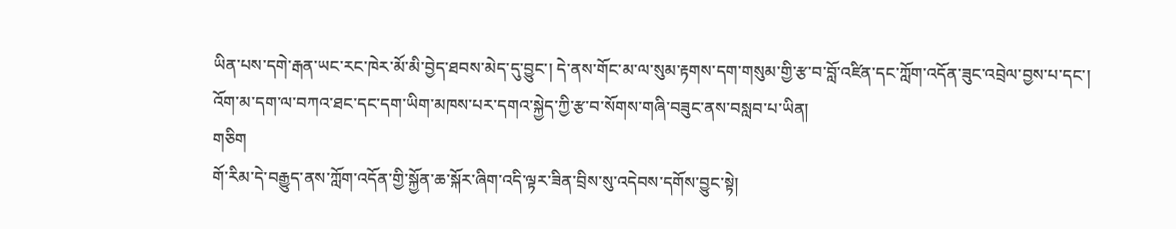ཡིན་པས་དགེ་རྒན་ཡང་རང་ཁེར་མོ་མི་བྱེད་ཐབས་མེད་དུ་བྱུང་། དེ་ནས་གོང་མ་ལ་སུམ་རྟགས་དག་གསུམ་གྱི་རྩ་བ་བློ་འཛིན་དང་ཀློག་འདོན་ཟུང་འབྲེལ་བྱས་པ་དང་། འོག་མ་དག་ལ་བཀའ་ཐང་དང་དག་ཡིག་མཁས་པར་དགའ་སྐྱེད་ཀྱི་རྩ་བ་སོགས་གཞི་བཟུང་ནས་བསླབ་པ་ཡིན།
གཅིག
གོ་རིམ་དེ་བརྒྱུད་ནས་ཀློག་འདོན་གྱི་སྐྱོན་ཆ་སྐོར་ཞིག་འདི་ལྟར་ཟིན་བྲིས་སུ་འདེབས་དགོས་བྱུང་སྟེ།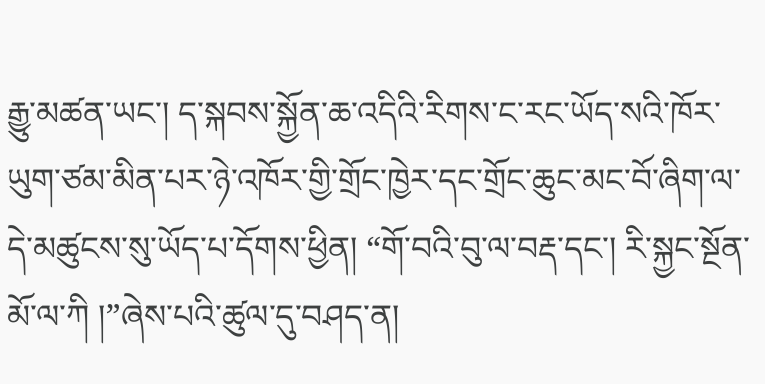རྒྱུ་མཚན་ཡང་། ད་སྐབས་སྐྱོན་ཆ་འདིའི་རིགས་ང་རང་ཡོད་སའི་ཁོར་ཡུག་ཙམ་མིན་པར་ཉེ་འཁོར་གྱི་གྲོང་ཁྱེར་དང་གྲོང་ཆུང་མང་བོ་ཞིག་ལ་དེ་མཚུངས་སུ་ཡོད་པ་དོགས་ཕྱིན། “གོ་བའི་བུ་ལ་བརྡ་དང་། རི་སྐྱང་སྔོན་མོ་ལ་ཀི །”ཞེས་པའི་ཚུལ་དུ་བཤད་ན།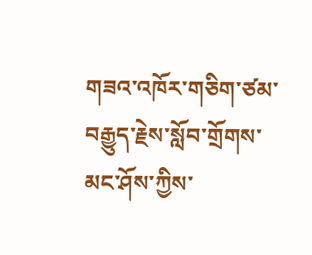གཟའ་འཁོར་གཅིག་ཙམ་བརྒྱུད་རྗེས་སློབ་གྲོགས་མང་ཤོས་ཀྱིས་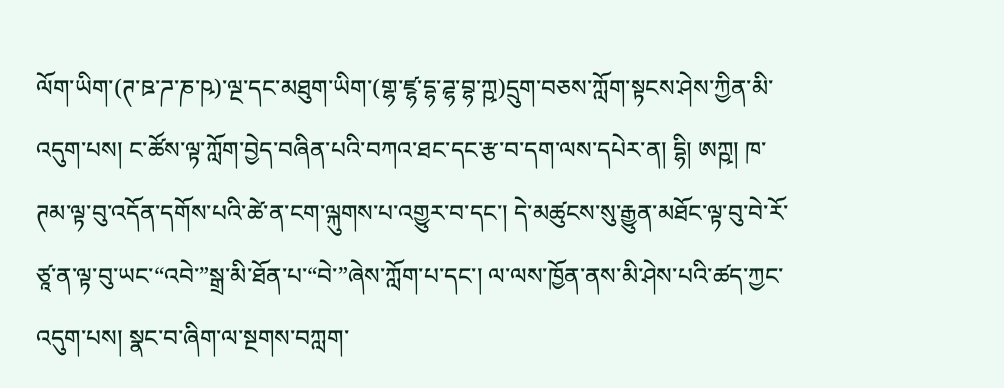ལོག་ཡིག་(ཊ་ཋ་ཌ་ཎ་ཥ)་ལྔ་དང་མཐུག་ཡིག་(གྷ་ཛྷ་དྷ་ཌྷ་བྷ་ཀྵ)དྲུག་བཅས་ཀློག་སྟངས་ཤེས་ཀྱིན་མི་འདུག་པས། ང་ཚོས་ལྟ་ཀློག་བྱེད་བཞིན་པའི་བཀའ་ཐང་དང་རྩ་བ་དག་ལས་དཔེར་ན། དྷི། ཨཀྵ། ཁ་ཊམ་ལྟ་བུ་འདོན་དགོས་པའི་ཚེ་ན་ངག་ལྐུགས་པ་འགྱུར་བ་དང་། དེ་མཚུངས་སུ་རྒྱུན་མཐོང་ལྟ་བུ་བེ་རོ་ཙཱ་ན་ལྟ་བུ་ཡང་“འབེ་”སྒྲ་མི་ཐོན་པ་“བེ་”ཞེས་ཀློག་པ་དང་། ལ་ལས་ཁྱོན་ནས་མི་ཤེས་པའི་ཚད་ཀྱང་འདུག་པས། སྣང་བ་ཞིག་ལ་སྔགས་བཀླག་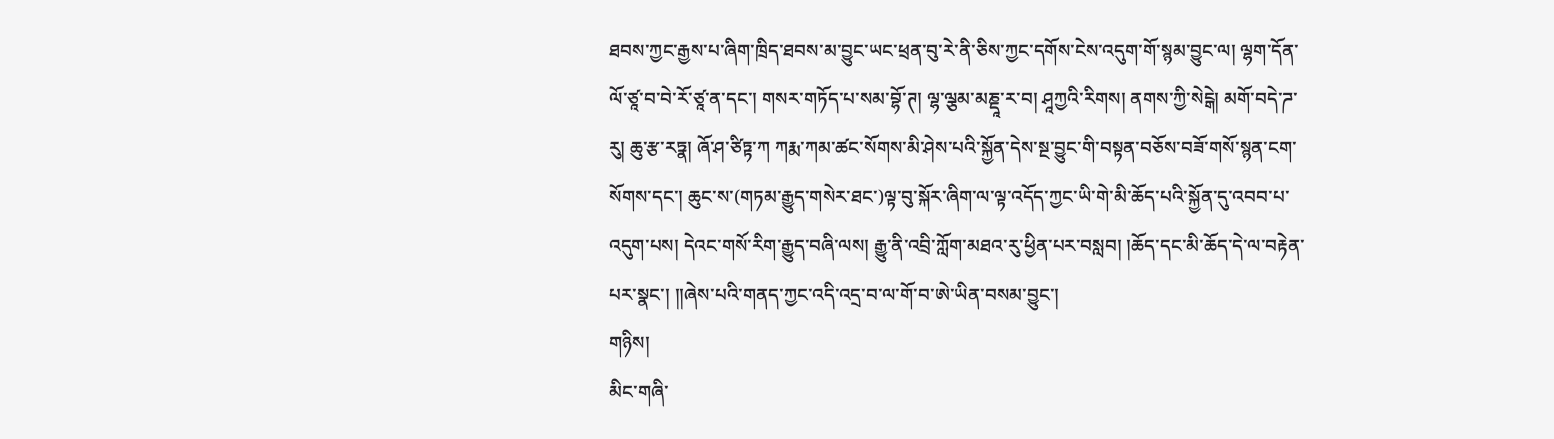ཐབས་ཀྱང་རྒྱས་པ་ཞིག་ཁྲིད་ཐབས་མ་བྱུང་ཡང་ཕྲན་བུ་རེ་ནི་ཅིས་ཀྱང་དགོས་ངེས་འདུག་གོ་སྙམ་བྱུང་ལ། ལྷག་དོན་ལོ་ཙཱ་བ་བེ་རོ་ཙཱ་ན་དང་། གསར་གཏོད་པ་སམ་བྷོ་ཊ། ལྷ་ལྕམ་མཎྡཱ་ར་བ། ཤཱཀྱའི་རིགས། ནགས་ཀྱི་སེངྒེ། མགོ་བདེ་ཌ་རུ། ཆུ་རྩ་རཏྣ། ཞོ་ཤ་ཙིཏྟ་ཀ ཀརྨ་ཀམ་ཚང་སོགས་མི་ཤེས་པའི་སྐྱོན་དེས་སྔ་བྱུང་གི་བསྟན་བཅོས་བཟོ་གསོ་སྙན་ངག་སོགས་དང་། ཆུང་ས་(གཏམ་རྒྱུད་གསེར་ཐང་)ལྟ་བུ་སྐོར་ཞིག་ལ་ལྟ་འདོད་ཀྱང་ཡི་གེ་མི་ཆོད་པའི་སྐྱོན་དུ་འབབ་པ་འདུག་པས། དེའང་གསོ་རིག་རྒྱུད་བཞི་ལས། རྒྱུ་ནི་འབྲི་ཀློག་མཐའ་རུ་ཕྱིན་པར་བསླབ། །ཆོད་དང་མི་ཆོད་དེ་ལ་བརྟེན་པར་སྣང་། །།ཞེས་པའི་གནད་ཀྱང་འདི་འདྲ་བ་ལ་གོ་བ་ཨེ་ཡིན་བསམ་བྱུང་།
གཉིས།
མིང་གཞི་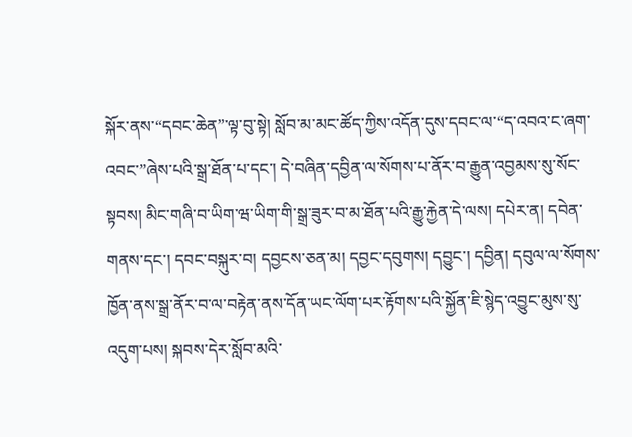སྐོར་ནས་“དབང་ཆེན”་ལྟ་བུ་སྟེ། སློབ་མ་མང་ཚོད་ཀྱིས་འདོན་དུས་དབང་ལ་“ད་འབའ་ང་ཞག་འབང་”ཞེས་པའི་སྒྲ་ཐོན་པ་དང་། དེ་བཞིན་དབྱིན་ལ་སོགས་པ་ནོར་བ་རྒྱུན་འབྱམས་སུ་སོང་སྟབས། མིང་གཞི་བ་ཡིག་ཝ་ཡིག་གི་སྒྲ་ཟུར་བ་མ་ཐོན་པའི་རྒྱུ་རྐྱེན་དེ་ལས། དཔེར་ན། དབེན་གནས་དང་། དབང་བསྐུར་བ། དབྱངས་ཅན་མ། དབྱང་དབུགས། དབྱུང་། དབྱིན། དབུལ་ལ་སོགས་ཁྱོན་ནས་སྒྲ་ནོར་བ་ལ་བརྟེན་ནས་དོན་ཡང་ལོག་པར་རྟོགས་པའི་སྐྱོན་ཇི་སྙེད་འབྱུང་མུས་སུ་འདུག་པས། སྐབས་དེར་སློབ་མའི་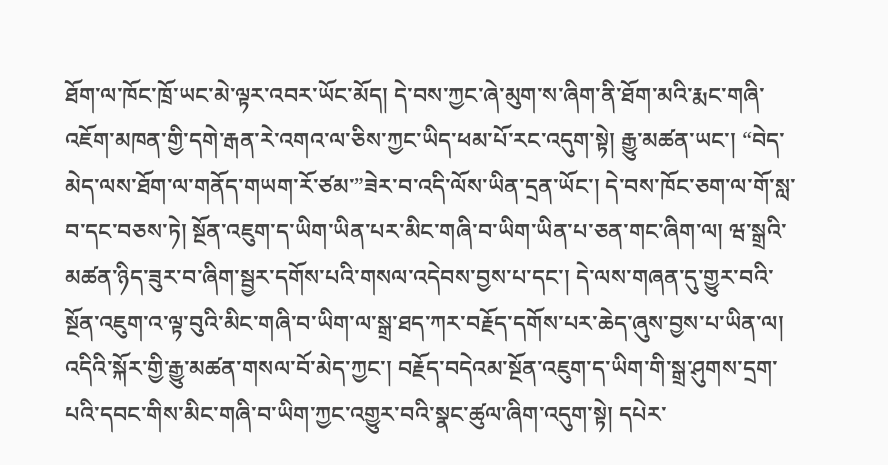ཐོག་ལ་ཁོང་ཁྲོ་ཡང་མེ་ལྟར་འབར་ཡོང་མོད། དེ་བས་ཀྱང་ཞེ་མུག་ས་ཞིག་ནི་ཐོག་མའི་རྨང་གཞི་འཇོག་མཁན་གྱི་དགེ་རྒན་རེ་འགའ་ལ་ཅིས་ཀྱང་ཡིད་ཕམ་པོ་རང་འདུག་སྟེ། རྒྱུ་མཚན་ཡང་། “བེད་མེད་ལས་ཐོག་ལ་གནོད་གཡག་རོ་ཙམ་”ཟེར་བ་འདི་ལོས་ཡིན་དྲན་ཡོང་། དེ་བས་ཁོང་ཅག་ལ་གོ་སླ་བ་དང་བཅས་ཏེ། སྔོན་འཇུག་ད་ཡིག་ཡིན་པར་མིང་གཞི་བ་ཡིག་ཡིན་པ་ཅན་གང་ཞིག་ལ། ཝ་སྒྲའི་མཚན་ཉིད་ཟུར་བ་ཞིག་སྦྱར་དགོས་པའི་གསལ་འདེབས་བྱས་པ་དང་། དེ་ལས་གཞན་དུ་གྱུར་བའི་སྔོན་འཇུག་འ་ལྟ་བུའི་མིང་གཞི་བ་ཡིག་ལ་སྒྲ་ཐད་ཀར་བརྗོད་དགོས་པར་ཆེད་ཞུས་བྱས་པ་ཡིན་ལ། འདིའི་སྐོར་གྱི་རྒྱུ་མཚན་གསལ་བོ་མེད་ཀྱང་། བརྗོད་བདེའམ་སྔོན་འཇུག་ད་ཡིག་གི་སྒྲ་ཤུགས་དྲག་པའི་དབང་གིས་མིང་གཞི་བ་ཡིག་ཀྱང་འགྱུར་བའི་སྣང་ཚུལ་ཞིག་འདུག་སྟེ། དཔེར་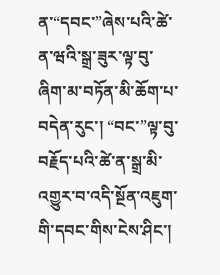ན་“དབང་”ཞེས་པའི་ཚེ་ན་ཝའི་སྒྲ་ཟུར་ལྟ་བུ་ཞིག་མ་བཏོན་མི་ཆོག་པ་བདེན་རུང་། “བང་”ལྟ་བུ་བརྗོད་པའི་ཚེ་ན་སྒྲ་མི་འགྱུར་བ་འདི་སྔོན་འཇུག་གི་དབང་གིས་ངེས་ཤིང་།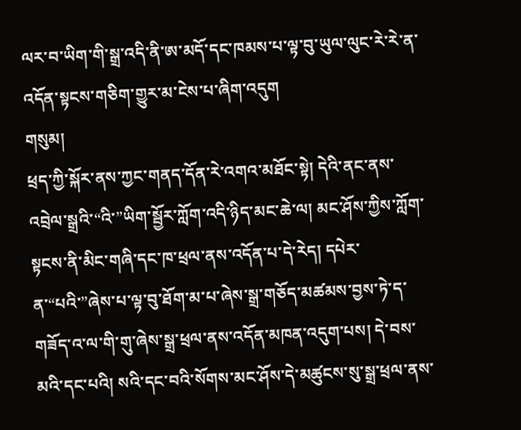ལར་བ་ཡིག་གི་སྒྲ་འདི་ནི་ཨ་མདོ་དང་ཁམས་པ་ལྟ་བུ་ཡུལ་ལུང་རེ་རེ་ན་འདོན་སྟངས་གཅིག་གྱུར་མ་ངེས་པ་ཞིག་འདུག
གསུམ།
ཕྲད་ཀྱི་སྐོར་ནས་ཀྱང་གནད་དོན་རེ་འགའ་མཐོང་སྟེ། དེའི་ནང་ནས་འབྲེལ་སྒྲའི་“འི་”ཡིག་སྦྱོར་ཀློག་འདི་ཉིད་མང་ཆེ་ལ། མང་ཤོས་ཀྱིས་ཀློག་སྟངས་ནི་མིང་གཞི་དང་ཁ་ཕྲལ་ནས་འདོན་པ་དེ་རེད། དཔེར་ན་“པའི་”ཞེས་པ་ལྟ་བུ་ཐོག་མ་པ་ཞེས་སྒྲ་གཅོད་མཚམས་བྱས་ཏེ་ད་གཟོད་འ་ལ་གི་གུ་ཞེས་སྒྲ་ཕྲལ་ནས་འདོན་མཁན་འདུག་པས། དེ་བས་མའི་དང་པའི། སའི་དང་བའི་སོགས་མང་ཤོས་དེ་མཚུངས་སུ་སྒྲ་ཕྲལ་ནས་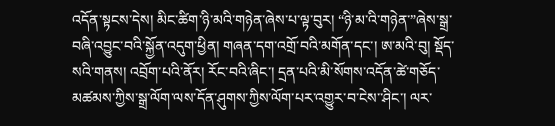འདོན་སྟངས་དེས། མིང་ཚིག་ཉི་མའི་གཉེན་ཞེས་པ་ལྟ་བུར། “ཉི་མ་འི་གཉེན་”ཞེས་སྒྲ་བཞི་འབྱུང་བའི་སྐྱོན་འདུག་ཕྱིན། གཞན་དག་འགྲོ་བའི་མགོན་དང་། ཨ་མའི་བུ། སྡོད་སའི་གནས། འབྲོག་པའི་ནོར། རོང་བའི་ཞིང་། དྲན་པའི་མི་སོགས་འདོན་ཚེ་གཅོད་མཚམས་ཀྱིས་སྒྲ་ལོག་ལས་དོན་ཤུགས་ཀྱིས་ལོག་པར་འགྱུར་བ་ངེས་་ཤིང་། ལར་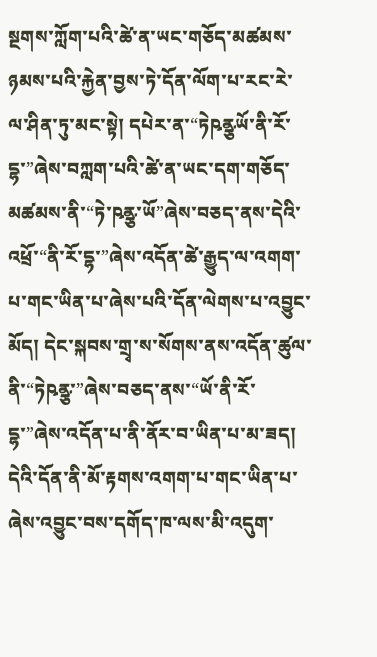སྔགས་ཀློག་པའི་ཚེ་ན་ཡང་གཅོད་མཚམས་ཉམས་པའི་རྐྱེན་བྱས་ཏེ་དོན་ལོག་པ་རང་རེ་ལ་ཤིན་ཏུ་མང་སྟེ། དཔེར་ན་“ཏེཥནྩཡོ་ནི་རོ་དྷ་”ཞེས་བཀླག་པའི་ཚེ་ན་ཡང་དག་གཅོད་མཚམས་ནི་“ཏེ་ཥནྩ་ཡོ”ཞེས་བཅད་ནས་དེའི་འཕྲོ་“ནི་རོ་དྷ་”ཞེས་འདོན་ཚེ་རྒྱུད་ལ་འགག་པ་གང་ཡིན་པ་ཞེས་པའི་དོན་ལེགས་པ་འབྱུང་མོད། དེང་སྐབས་གྲྭ་ས་སོགས་ནས་འདོན་ཚུལ་ནི་“ཏེཥནྩ་”ཞེས་བཅད་ནས་“ཡོ་ནི་རོ་དྷ་”ཞེས་འདོན་པ་ནི་ནོར་བ་ཡིན་པ་མ་ཟད། དེའི་དོན་ནི་མོ་རྟགས་འགག་པ་གང་ཡིན་པ་ཞེས་འབྱུང་བས་དགོད་ཁ་ལས་མི་འདུག་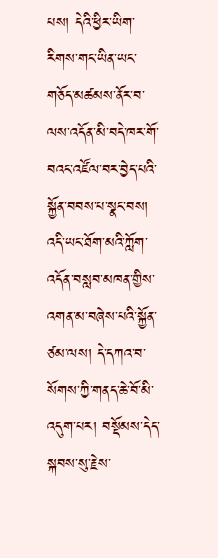པས། དེའི་ཕྱིར་ཡིག་རིགས་གང་ཡིན་ཡང་གཅོད་མཚམས་ནོར་བ་ལས་འདོན་མི་བདེ་ཁར་གོ་བའང་འཛོལ་བར་བྱེད་པའི་སྐྱོན་བབས་པ་སྣང་བས། འདི་ཡང་ཐོག་མའི་ཀློག་འདོན་བསླབ་མཁན་གྱིས་འགན་མ་བཞེས་པའི་སྐྱོན་ཙམ་ལས། དེ་དཀའ་བ་སོགས་ཀྱི་གནད་ཆེ་བོ་མི་འདུག་པར། བསྡོམས་དེད་སྐབས་སུ་རྗེས་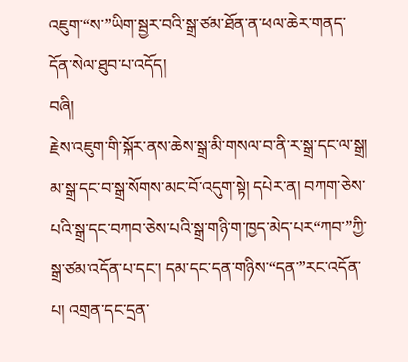འཇུག་“ས་”ཡིག་སྦྱར་བའི་སྒྲ་ཙམ་ཐོན་ན་ཕལ་ཆེར་གནད་དོན་སེལ་ཐུབ་པ་འདོད།
བཞི།
རྗེས་འཇུག་གི་སྐོར་ནས་ཆེས་སྒྲ་མི་གསལ་བ་ནི་ར་སྒྲ་དང་ལ་སྒྲ། མ་སྒྲ་དང་བ་སྒྲ་སོགས་མང་བོ་འདུག་སྟེ། དཔེར་ན། བཀག་ཅེས་པའི་སྒྲ་དང་བཀབ་ཅེས་པའི་སྒྲ་གཉི་ག་ཁྱད་མེད་པར“ཀབ་”ཀྱི་སྒྲ་ཙམ་འདོན་པ་དང་། དམ་དང་དན་གཉིས་“དན་”རང་འདོན་པ། འགྲན་དང་དྲན་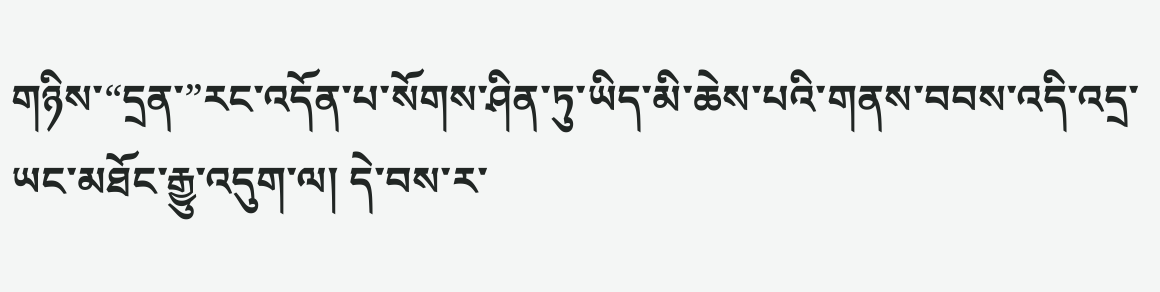གཉིས་“དྲན་”རང་འདོན་པ་སོགས་ཤིན་ཏུ་ཡིད་མི་ཆེས་པའི་གནས་བབས་འདི་འདྲ་ཡང་མཐོང་རྒྱུ་འདུག་ལ། དེ་བས་ར་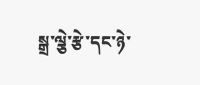སྒྲ་ལྕེ་རྩེ་དང་ཉེ་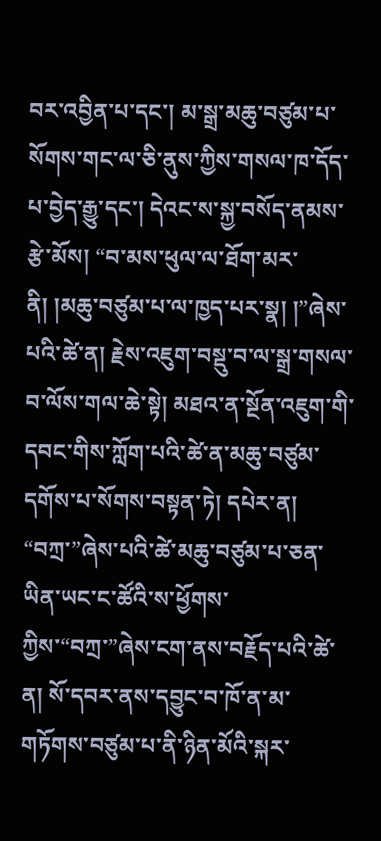བར་འབྱིན་པ་དང་། མ་སྒྲ་མཆུ་བཙུམ་པ་སོགས་གང་ལ་ཅི་ནུས་ཀྱིས་གསལ་ཁ་དོད་པ་བྱེད་རྒྱུ་དང་། དེའང་ས་སྐྱ་བསོད་ནམས་རྩེ་མོས། “བ་མས་ཕུལ་ལ་ཐོག་མར་ནི། །མཆུ་བཙུམ་པ་ལ་ཁྱད་པར་སྣ། །”ཞེས་པའི་ཚེ་ན། རྗེས་འཇུག་བསྡུ་བ་ལ་སྒྲ་གསལ་བ་ལོས་གལ་ཆེ་སྟེ། མཐའ་ན་སྔོན་འཇུག་གི་དབང་གིས་ཀློག་པའི་ཚེ་ན་མཆུ་བཙུམ་དགོས་པ་སོགས་བསྟན་ཏེ། དཔེར་ན། “བཀྲ་”ཞེས་པའི་ཚེ་མཆུ་བཙུམ་པ་ཅན་ཡིན་ཡང་ང་ཚོའི་ས་ཕྱོགས་ཀྱིས་“བཀྲ་”ཞེས་ངག་ནས་བརྗོད་པའི་ཚེ་ན། སོ་དབར་ནས་དབྱུང་བ་ཁོ་ན་མ་གཏོགས་བཙུམ་པ་ནི་ཉིན་མོའི་སྐར་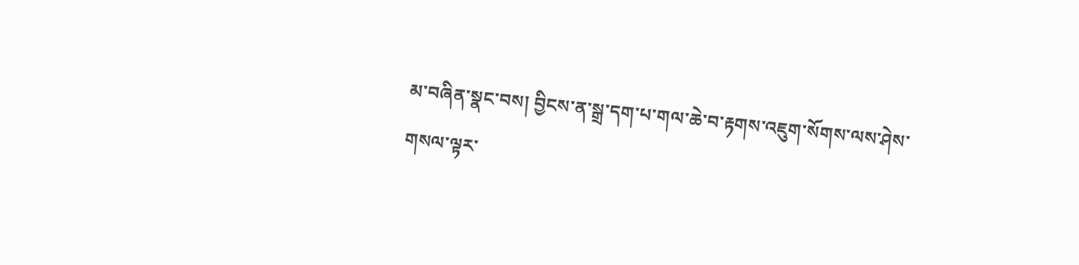མ་བཞིན་སྣང་བས། བྱིངས་ན་སྒྲ་དག་པ་གལ་ཆེ་བ་རྟགས་འཇུག་སོགས་ལས་ཤེས་གསལ་ལྟར་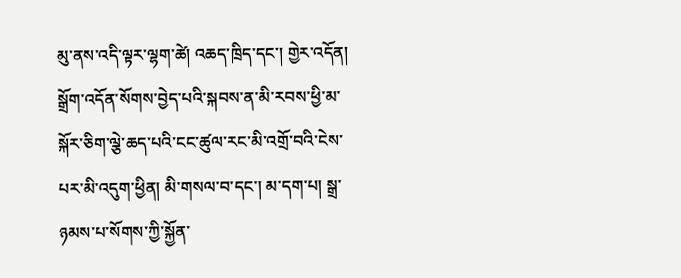མུ་ནས་འདི་ལྟར་ལྷག་ཚེ། འཆད་ཁྲིད་དང་། གྱེར་འདོན། སྒྲོག་འདོན་སོགས་བྱེད་པའི་སྐབས་ན་མི་རབས་ཕྱི་མ་སྐོར་ཅིག་ལྕེ་ཆད་པའི་ངང་ཚུལ་རང་མི་འགྲོ་བའི་ངེས་པར་མི་འདུག་ཕྱིན། མི་གསལ་བ་དང་། མ་དག་པ། སྒྲ་ཉམས་པ་སོགས་ཀྱི་སྐྱོན་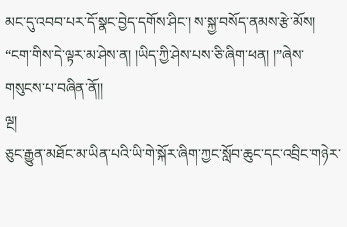མང་དུ་འབབ་པར་དོ་སྣང་བྱེད་དགོས་ཤིང་། ས་སྐྱ་བསོད་ནམས་རྩེ་མོས། “ངག་གིས་དེ་ལྟར་མ་ཤེས་ན། །ཡིད་ཀྱི་ཤེས་པས་ཅི་ཞིག་ཕན། །”ཞེས་གསུངས་པ་བཞིན་ནོ།།
ལྔ།
ཅུང་རྒྱུན་མཐོང་མ་ཡིན་པའི་ཡི་གེ་སྐོར་ཞིག་ཀྱང་སློབ་ཆུང་དང་འབྲིང་གཉེར་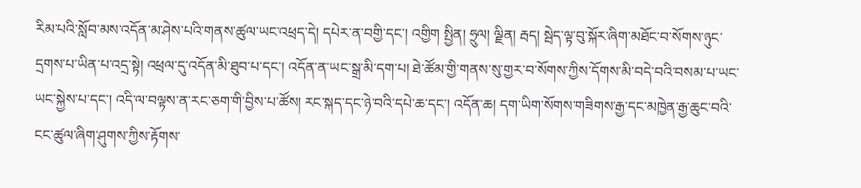རིམ་པའི་སློབ་མས་འདོན་མ་ཤེས་པའི་གནས་ཚུལ་ཡང་འཕྲད་དེ། དཔེར་ན་བགྱི་དང་། འགྱིག སྤྱིན། ཧྲུལ། ལྗིན། རྦད། སྦེད་ལྟ་བུ་སྐོར་ཞིག་མཐོང་བ་སོགས་ཉུང་དྲགས་པ་ཡིན་པ་འདྲ་སྟེ། འཕྲལ་དུ་འདོན་མི་ཐུབ་པ་དང་། འདོན་ན་ཡང་སྒྲ་མི་དག་པ། ཐེ་ཚོམ་གྱི་གནས་སུ་གྱར་བ་སོགས་ཀྱིས་དོགས་མི་བདེ་བའི་བསམ་པ་ཡང་ཡང་སྐྱེས་པ་དང་། འདི་ལ་བལྟས་ན་རང་ཅག་གི་བྱིས་པ་ཚོས། རང་སྐད་དང་ཉེ་བའི་དཔེ་ཆ་དང་། འདོན་ཆ། དག་ཡིག་སོགས་གཟིགས་རྒྱ་དང་མཁྱེན་རྒྱ་ཆུང་བའི་ངང་ཚུལ་ཞིག་ཤུགས་ཀྱིས་རྟོགས་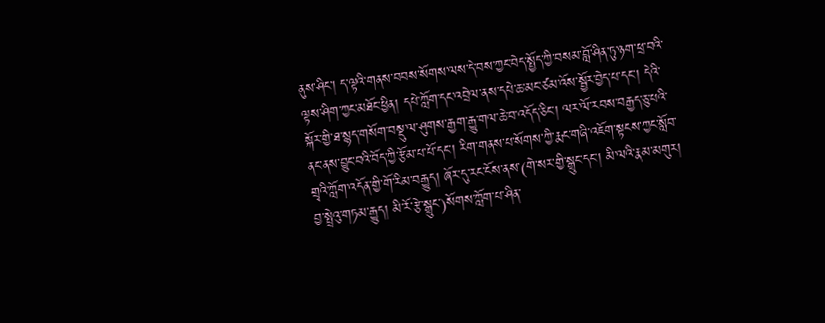ནུས་ཤིང་། ད་ལྟའི་གནས་བབས་སོགས་ལས་དེ་བས་ཀྱང་བེད་སྤྱོད་ཀྱི་བསམ་བློ་ཤིན་ཏུ་ཉག་ཕྲ་བའི་ལྟས་ཤིག་ཀྱང་མཐོང་ཕྱིན། དཔེ་ཀློག་དང་འབྲེལ་ནས་དཔེ་ཆ་མང་ཙམ་འོས་སྦྱོར་བྱེད་པ་དང་། དེའི་སྐོར་གྱི་ཐ་སྙད་གསོག་བསྡུ་ལ་ཤུགས་རྒྱག་རྒྱུ་གལ་ཆེ་བ་འདོད་ཅིང་། ལར་ལོ་རབས་བརྒྱད་ཅུ་པའི་ནང་ནས་བྱུང་བའི་བོད་ཀྱི་རྩོམ་པ་པོ་དང་། རིག་གནས་པ་སོགས་ཀྱི་རྨང་གཞི་འཇོག་སྟངས་ཀྱང་སློབ་གྲྭའི་ཀློག་འདོན་གྱི་གོ་རིམ་བརྒྱུད། ཞོར་དུ་རང་ངོས་ནས་(གེ་སར་གྱི་སྒྲུང་དང་། མི་ལའི་རྣམ་མགུར། བྱ་སྤྲེའུ་གཏམ་རྒྱུད། མི་རོ་རྩེ་སྒྲུང་)སོགས་ཀློག་པ་ཤིན་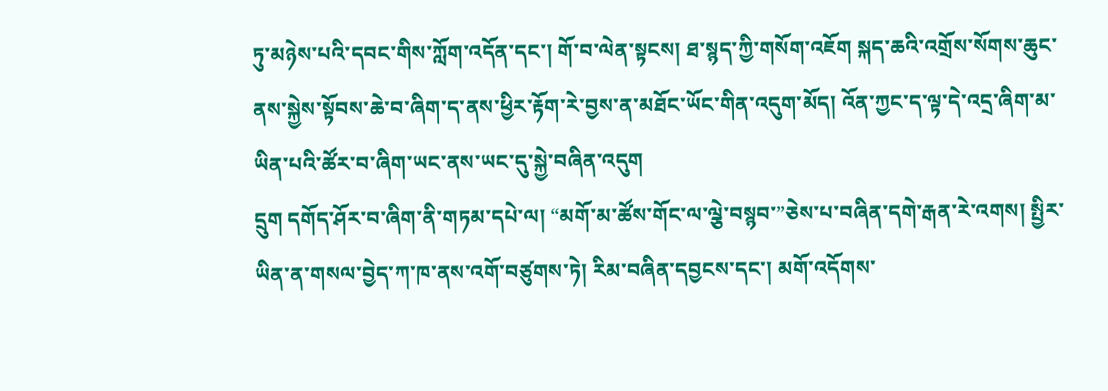ཏུ་མཉེས་པའི་དབང་གིས་ཀློག་འདོན་དང་། གོ་བ་ལེན་སྟངས། ཐ་སྙད་ཀྱི་གསོག་འཇོག སྐད་ཆའི་འགྲོས་སོགས་ཆུང་ནས་སྐྱེས་སྟོབས་ཆེ་བ་ཞིག་ད་ནས་ཕྱིར་རྟོག་རེ་བྱས་ན་མཐོང་ཡོང་གིན་འདུག་མོད། འོན་ཀྱང་ད་ལྟ་དེ་འདྲ་ཞིག་མ་ཡིན་པའི་ཚོར་བ་ཞིག་ཡང་ནས་ཡང་དུ་སྐྱེ་བཞིན་འདུག
དྲུག དགོད་ཤོར་བ་ཞིག་ནི་གཏམ་དཔེ་ལ། “མགོ་མ་ཚོས་གོང་ལ་ལྕེ་བསྙབ་”ཅེས་པ་བཞིན་དགེ་རྒན་རེ་འགས། སྤྱིར་ཡིན་ན་གསལ་བྱེད་ཀ་ཁ་ནས་འགོ་བཙུགས་ཏེ། རིམ་བཞིན་དབྱངས་དང་། མགོ་འདོགས་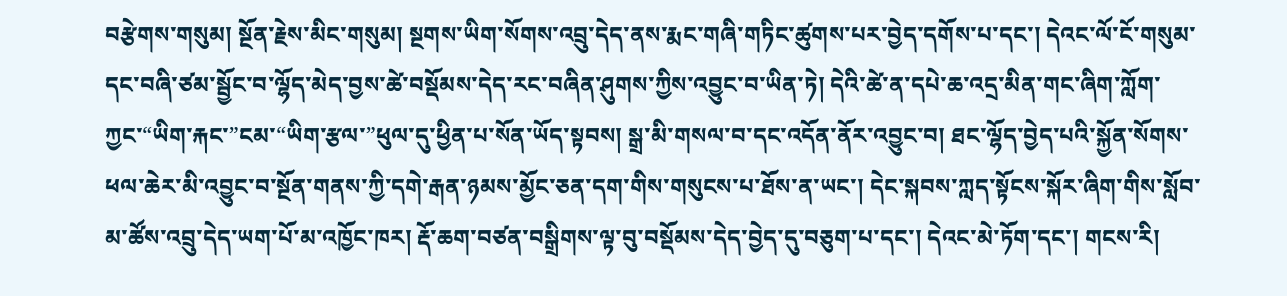བརྩེགས་གསུམ། སྔོན་རྗེས་མིང་གསུམ། སྔགས་ཡིག་སོགས་འབྲུ་དེད་ནས་རྨང་གཞི་གཏིང་ཚུགས་པར་བྱེད་དགོས་པ་དང་། དེའང་ལོ་ངོ་གསུམ་དང་བཞི་ཙམ་སྦྱོང་བ་ལྷོད་མེད་བྱས་ཚེ་བསྡོམས་དེད་རང་བཞིན་ཤུགས་ཀྱིས་འབྱུང་བ་ཡིན་ཏེ། དེའི་ཚེ་ན་དཔེ་ཆ་འདྲ་མིན་གང་ཞིག་ཀློག་ཀྱང་“ཡིག་རྐང་”ངམ་“ཡིག་རྩལ་”ཕུལ་དུ་ཕྱིན་པ་སོན་ཡོད་སྟབས། སྒྲ་མི་གསལ་བ་དང་འདོན་ནོར་འབྱུང་བ། ཐང་ལྷོད་བྱེད་པའི་སྐྱོན་སོགས་ཕལ་ཆེར་མི་འབྱུང་བ་སྔོན་གནས་ཀྱི་དགེ་རྒན་ཉམས་མྱོང་ཅན་དག་གིས་གསུངས་པ་ཐོས་ན་ཡང་། དེང་སྐབས་ཀླད་སྟོངས་སྐོར་ཞིག་གིས་སློབ་མ་ཚོས་འབྲུ་དེད་ཡག་པོ་མ་འཁྱོང་ཁར། རྡོ་ཆག་བཙན་བསྒྲིགས་ལྟ་བུ་བསྡོམས་དེད་བྱེད་དུ་བཅུག་པ་དང་། དེའང་མེ་ཏོག་དང་། གངས་རི།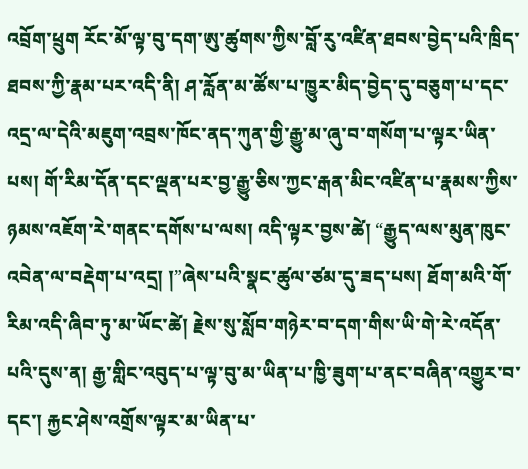འབྲོག་ཕྲུག རོང་མོ་ལྟ་བུ་དག་ཨུ་ཚུགས་ཀྱིས་བློ་རུ་འཛིན་ཐབས་བྱེད་པའི་ཁྲིད་ཐབས་ཀྱི་རྣམ་པར་འདི་ནི། ཤ་རློན་མ་ཚོས་པ་ཁྱུར་མིད་བྱེད་དུ་བཅུག་པ་དང་འདྲ་ལ་དེའི་མཇུག་འབྲས་ཁོང་ནད་ཀུན་གྱི་རྒྱུ་མ་ཞུ་བ་གསོག་པ་ལྟར་ཡིན་པས། གོ་རིམ་དོན་དང་ལྡན་པར་བྱ་རྒྱུ་ཅིས་ཀྱང་རྒན་མིང་འཛིན་པ་རྣམས་ཀྱིས་ཉམས་འཇོག་རེ་གནང་དགོས་པ་ལས། འདི་ལྟར་བྱས་ཚེ། “རྒྱུད་ལས་མུན་ཁུང་འབེན་ལ་བརྡེག་པ་འདྲ། །”ཞེས་པའི་སྣང་ཚུལ་ཙམ་དུ་ཟད་པས། ཐོག་མའི་གོ་རིམ་འདི་ཞིབ་ཏུ་མ་ཡོང་ཚེ། རྗེས་སུ་སློབ་གཉེར་བ་དག་གིས་ཡི་གེ་རེ་འདོན་པའི་དུས་ན། རྒྱ་གླིང་འབུད་པ་ལྟ་བུ་མ་ཡིན་པ་ཁྱི་ཟུག་པ་ནང་བཞིན་འགྱུར་བ་དང་། རྐྱང་ཤེས་འགྲོས་ལྟར་མ་ཡིན་པ་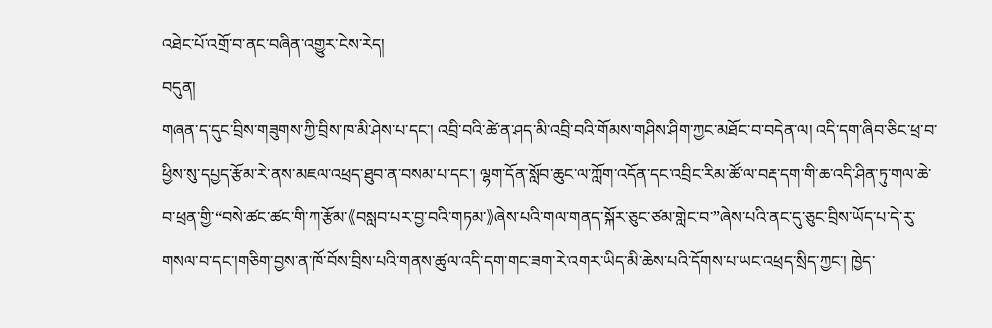འཐེང་པོ་འགྲོ་བ་ནང་བཞིན་འགྱུར་ངེས་རེད།
བདུན།
གཞན་ད་དུང་བྲིས་གཟུགས་ཀྱི་བྲིས་ཁ་མི་ཤེས་པ་དང་། འབྲི་བའི་ཚེ་ན་ཤད་མི་འབྲི་བའི་གོམས་གཤིས་ཤིག་ཀྱང་མཐོང་བ་བདེན་ལ། འདི་དག་ཞིབ་ཅིང་ཕྲ་བ་ཕྱིས་སུ་དཔྱད་རྩོམ་རེ་ནས་མཇལ་འཕྲད་ཐུབ་ན་བསམ་པ་དང་། ལྷག་དོན་སློབ་ཆུང་ལ་ཀློག་འདོན་དང་འབྲིང་རིམ་ཚོ་ལ་བརྡ་དག་གི་ཆ་འདི་ཤིན་ཏུ་གལ་ཆེ་བ་ཕྲན་གྱི་“བསེ་ཚང་ཚང་གི་ཀ་རྩོམ་《བསླབ་པར་བྱ་བའི་གཏམ་》ཞེས་པའི་གལ་གནད་སྐོར་ཅུང་ཙམ་གླེང་བ་”ཞེས་པའི་ནང་དུ་ཅུང་བྲིས་ཡོད་པ་དེ་རུ་གསལ་བ་དང་།གཅིག་བྱས་ན་ཁོ་བོས་བྲིས་པའི་གནས་ཚུལ་འདི་དག་གང་ཟག་རེ་འགར་ཡིད་མི་ཆེས་པའི་དོགས་པ་ཡང་འཕྲད་སྲིད་ཀྱང་། ཁྱེད་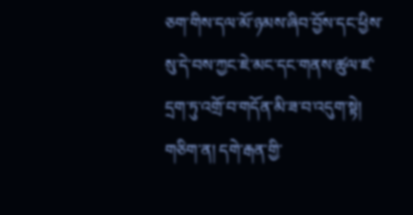ཅག་གིས་དལ་མོ་ཉམས་ཞིབ་བྱོས་དང་ཕྱིས་སུ་དེ་བས་ཀྱང་ཇེ་མང་དང་གནས་ཚུལ་ཛ་དྲག་ཏུ་འགྲོ་བ་གདོན་མི་ཟ་བ་འདུག་སྟེ། གཅིག་ན། དགེ་རྒན་གྱི་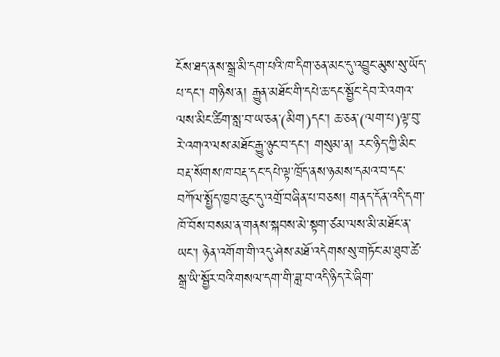ངོས་ཐད་ནས་སྒྲ་མི་དག་པའི་ཁ་དིག་ཅན་མང་དུ་འབྱུང་མུས་སུ་ཡོད་པ་དང་། གཉིས་ན། རྒྱུན་མཐོང་གི་དཔེ་ཆ་དང་སྦྱོང་དེབ་རེ་འགའ་ལས་མིང་ཚིག་སླ་བ་ཡ་ཅན་(མིག)དང་། ཆ་ཅན་(ལག་པ)ལྟ་བུ་རེ་འགའ་ལས་མཐོང་རྒྱུ་ཉུང་བ་དང་། གསུམ་ན། རང་ཉིད་ཀྱི་མིང་བརྡ་སོགས་ཁ་བརྡ་དང་དཔེ་ལྟ་ཁྲོད་ནས་ཉམས་དམའ་བ་དང་བཀོལ་སྤྱོད་ཁྱབ་ཆུང་དུ་འགྲོ་བཞིན་པ་བཅས། གནད་དོན་འདི་དག་ཁོ་བོས་བསམ་ན་གནས་སྐབས་མེ་སྟག་ཙམ་ལས་མི་མཐོང་ན་ཡང་། ཉེན་འགོག་གི་འདུ་ཤེས་མཐོ་འདེགས་སུ་གཏོང་མ་ཐུབ་ཚེ་སྒྲ་ཡི་སྦྱོར་བའི་གསལ་དག་གི་ཟླ་བ་འདི་ཉིད་རེ་ཞིག་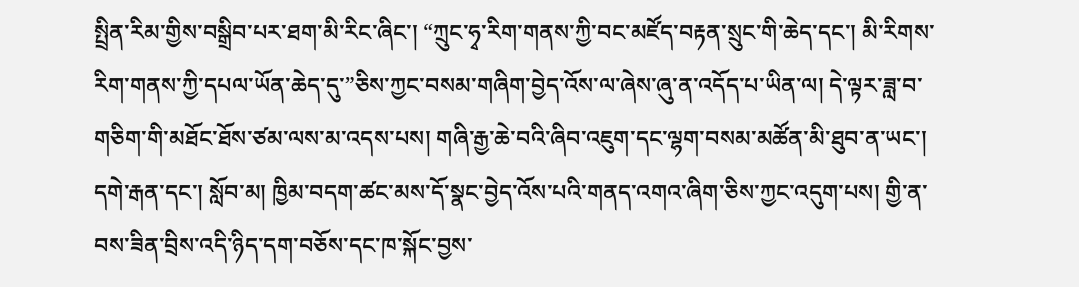སྤྲིན་རིམ་གྱིས་བསྒྲིབ་པར་ཐག་མི་རིང་ཞིང་། “ཀྲུང་ཧྭ་རིག་གནས་ཀྱི་བང་མཛོད་བརྟན་སྲུང་གི་ཆེད་དང་། མི་རིགས་རིག་གནས་ཀྱི་དཔལ་ཡོན་ཆེད་དུ་”ཅིས་ཀྱང་བསམ་གཞིག་བྱེད་འོས་ལ་ཞེས་ཞུ་ན་འདོད་པ་ཡིན་ལ། དེ་ལྟར་ཟླ་བ་གཅིག་གི་མཐོང་ཐོས་ཙམ་ལས་མ་འདས་པས། གཞི་རྒྱ་ཆེ་བའི་ཞིབ་འཇུག་དང་ལྷག་བསམ་མཚོན་མི་ཐུབ་ན་ཡང་། དགེ་རྒན་དང་། སློབ་མ། ཁྱིམ་བདག་ཚང་མས་དོ་སྣང་བྱེད་འོས་པའི་གནད་འགའ་ཞིག་ཅིས་ཀྱང་འདུག་པས། གྱི་ན་བས་ཟིན་བྲིས་འདི་ཉིད་དག་བཅོས་དང་ཁ་སྐོང་བྱས་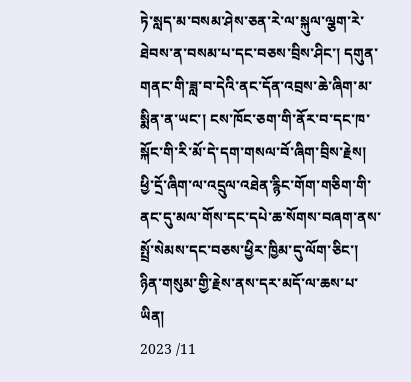ཏེ་སླད་མ་བསམ་ཤེས་ཅན་རེ་ལ་སྐུལ་ལྕག་རེ་ཐེབས་ན་བསམ་པ་དང་བཅས་བྲིས་ཤིང་། དགུན་གནང་གི་ཟླ་བ་དེའི་ནང་དོན་འབྲས་ཆེ་ཞིག་མ་སྨིན་ན་ཡང་། ངས་ཁོང་ཅག་གི་ནོར་བ་དང་ཁ་སྐོང་གི་རི་མོ་དེ་དག་གསལ་བོ་ཞིག་བྲིས་རྗེས། ཕྱི་དྲོ་ཞིག་ལ་འདྲུལ་འཐེན་རྙིང་གོག་གཅིག་གི་ནང་དུ་མལ་གོས་དང་དཔེ་ཆ་སོགས་བཞག་ནས་སྤྲོ་སེམས་དང་བཅས་ཕྱིར་ཁྱིམ་དུ་ལོག་ཅིང་། ཉིན་གསུམ་གྱི་རྗེས་ནས་དར་མདོ་ལ་ཆས་པ་ཡིན།
2023 /11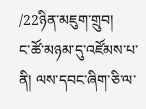/22ཉིན་མཇུག་གྲུབ།
ང་ཚོ་མཉམ་དུ་འཛོམས་པ་ནི། ལས་དབང་ཞིག་ཅི་ལ་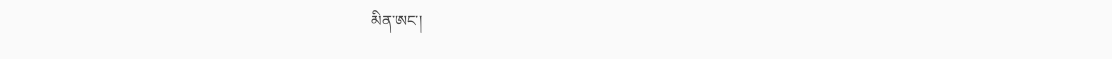མིན་ཨང་།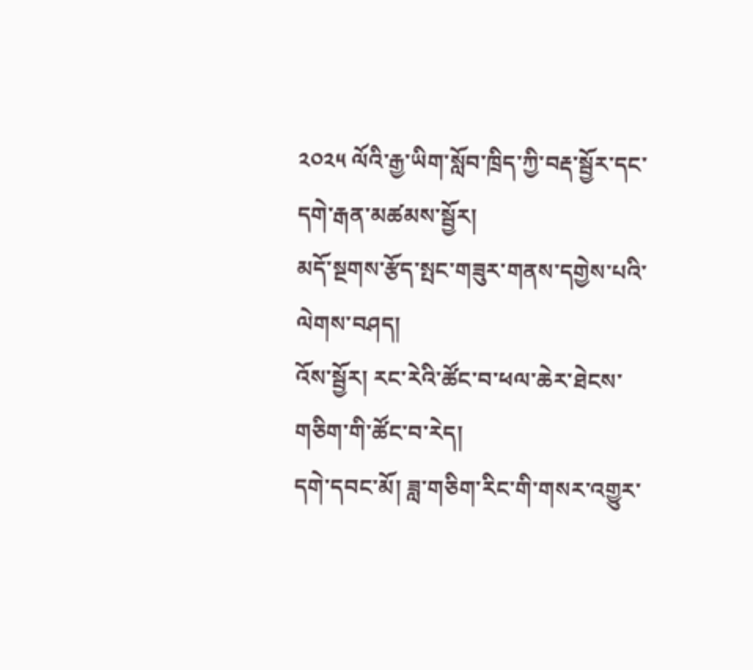༢༠༢༥ ལོའི་རྒྱ་ཡིག་སློབ་ཁྲིད་ཀྱི་བརྡ་སྦྱོར་དང་དགེ་རྒན་མཚམས་སྦྱོར།
མདོ་སྔགས་རྩོད་སྤང་གཟུར་གནས་དགྱེས་པའི་ལེགས་བཤད།
འོས་སྦྱོར། རང་རེའི་ཚོང་བ་ཕལ་ཆེར་ཐེངས་གཅིག་གི་ཚོང་བ་རེད།
དགེ་དབང་མོ། ཟླ་གཅིག་རིང་གི་གསར་འགྱུར་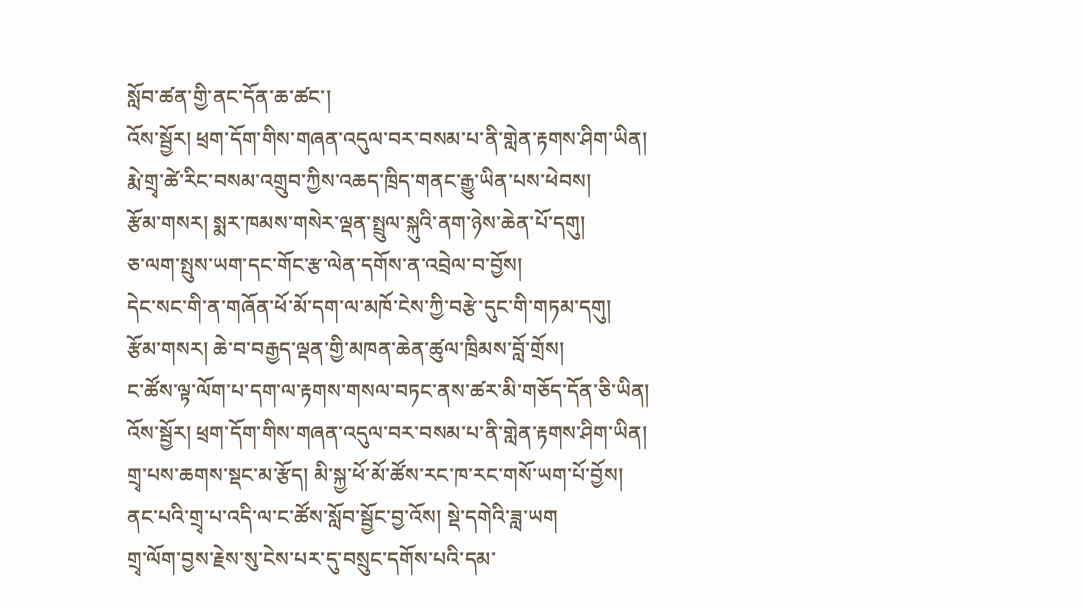སློབ་ཚན་གྱི་ནང་དོན་ཆ་ཚང་།
འོས་སྦྱོར། ཕྲག་དོག་གིས་གཞན་འདུལ་བར་བསམ་པ་ནི་གླེན་རྟགས་ཤིག་ཡིན།
རྨེ་གྲྭ་ཚེ་རིང་བསམ་འགྲུབ་ཀྱིས་འཆད་ཁྲིད་གནང་རྒྱུ་ཡིན་པས་ཕེབས།
རྩོམ་གསར། སྨར་ཁམས་གསེར་ལྡན་སྤྲུལ་སྐུའི་ནག་ཉེས་ཆེན་པོ་དགུ།
ཅ་ལག་སྤུས་ཡག་དང་གོང་རྩ་ལེན་དགོས་ན་འབྲེལ་བ་བྱོས།
དེང་སང་གི་ན་གཞོན་ཕོ་མོ་དག་ལ་མཁོ་ངེས་ཀྱི་བརྩེ་དུང་གི་གཏམ་དགུ།
རྩོམ་གསར། ཆེ་བ་བརྒྱད་ལྡན་གྱི་མཁན་ཆེན་ཚུལ་ཁྲིམས་བློ་གྲོས།
ང་ཚོས་ལྟ་ལོག་པ་དག་ལ་རྟགས་གསལ་བཏང་ནས་ཚར་མི་གཅོད་དོན་ཅི་ཡིན།
འོས་སྦྱོར། ཕྲག་དོག་གིས་གཞན་འདུལ་བར་བསམ་པ་ནི་གླེན་རྟགས་ཤིག་ཡིན།
གྲྭ་པས་ཆགས་སྡང་མ་རྩོད། མི་སྐྱ་ཕོ་མོ་ཚོས་རང་ཁ་རང་གསོ་ཡག་པོ་བྱོས།
ནང་པའི་གྲྭ་པ་འདི་ལ་ང་ཚོས་སློབ་སྦྱོང་བྱ་འོས། སྡེ་དགེའི་ཟླ་ཡག
གྲྭ་ལོག་བྱས་རྗེས་སུ་ངེས་པར་དུ་བསྲུང་དགོས་པའི་དམ་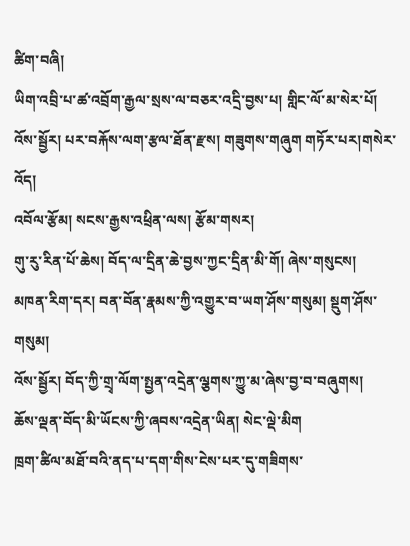ཚིག་བཞི།
ཡིག་འབྲི་པ་ཚ་འབྲོག་རྒྱལ་སྲས་ལ་བཅར་འདྲི་བྱས་པ། གླིང་ལོ་མ་སེར་པོ།
འོས་སྦྱོར། པར་བརྐོས་ལག་རྩལ་ཐོན་རྫས། གཟུགས་གཞུག གཏོར་པར།གསེར་འོད།
འབོལ་རྩོམ། སངས་རྒྱས་འཕྲིན་ལས། རྩོམ་གསར།
གུ་རུ་རིན་པོ་ཆེས། བོད་ལ་དྲིན་ཆེ་བྱས་ཀྱང་དྲིན་མི་གོ། ཞེས་གསུངས།
མཁན་རིག་དར། བན་བོན་རྣམས་ཀྱི་འགྱུར་བ་ཡག་ཤོས་གསུམ། སྡུག་ཤོས་གསུམ།
འོས་སྦྱོར། བོད་ཀྱི་གྲྭ་ལོག་སྤྱན་འདྲེན་ལྕགས་ཀྱུ་མ་ཞེས་བྱ་བ་བཞུགས།
ཆོས་ལྡན་བོད་མི་ཡོངས་ཀྱི་ཞབས་འདྲེན་ཡིན། སེང་ལྡེ་མིག
ཁྲག་ཚིལ་མཐོ་བའི་ནད་པ་དག་གིས་ངེས་པར་དུ་གཟིགས་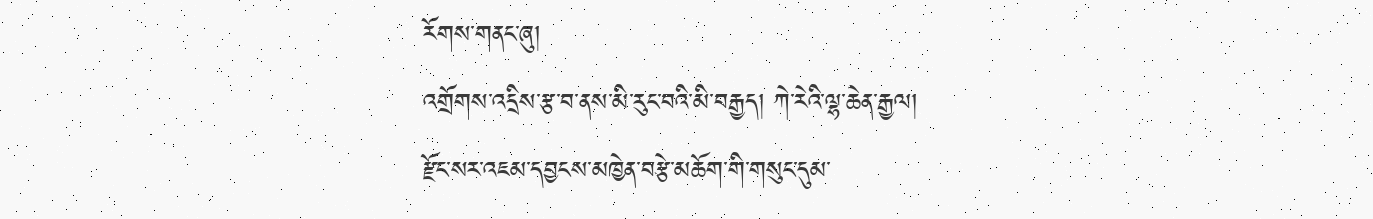རོགས་གནང་ཞུ།
འགྲོགས་འདྲིས་རྩ་བ་ནས་མི་རུང་བའི་མི་བརྒྱད། ཀེ་རེའི་ལྷ་ཆེན་རྒྱལ།
རྫོང་སར་འཇམ་དབྱངས་མཁྱེན་བརྩེ་མཆོག་གི་གསུང་དུམ་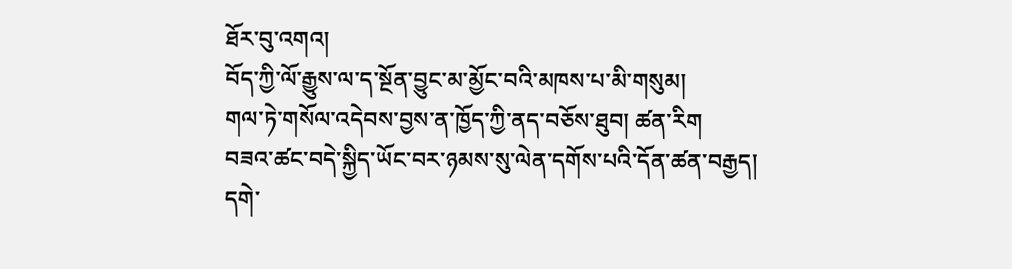ཐོར་བུ་འགའ།
བོད་ཀྱི་ལོ་རྒྱུས་ལ་ད་སྔོན་བྱུང་མ་མྱོང་བའི་མཁས་པ་མི་གསུམ།
གལ་ཏེ་གསོལ་འདེབས་བྱས་ན་ཁྱོད་ཀྱི་ནད་བཅོས་ཐུབ། ཚན་རིག
བཟའ་ཚང་བདེ་སྐྱིད་ཡོང་བར་ཉམས་སུ་ལེན་དགོས་པའི་དོན་ཚན་བརྒྱད།
དགེ་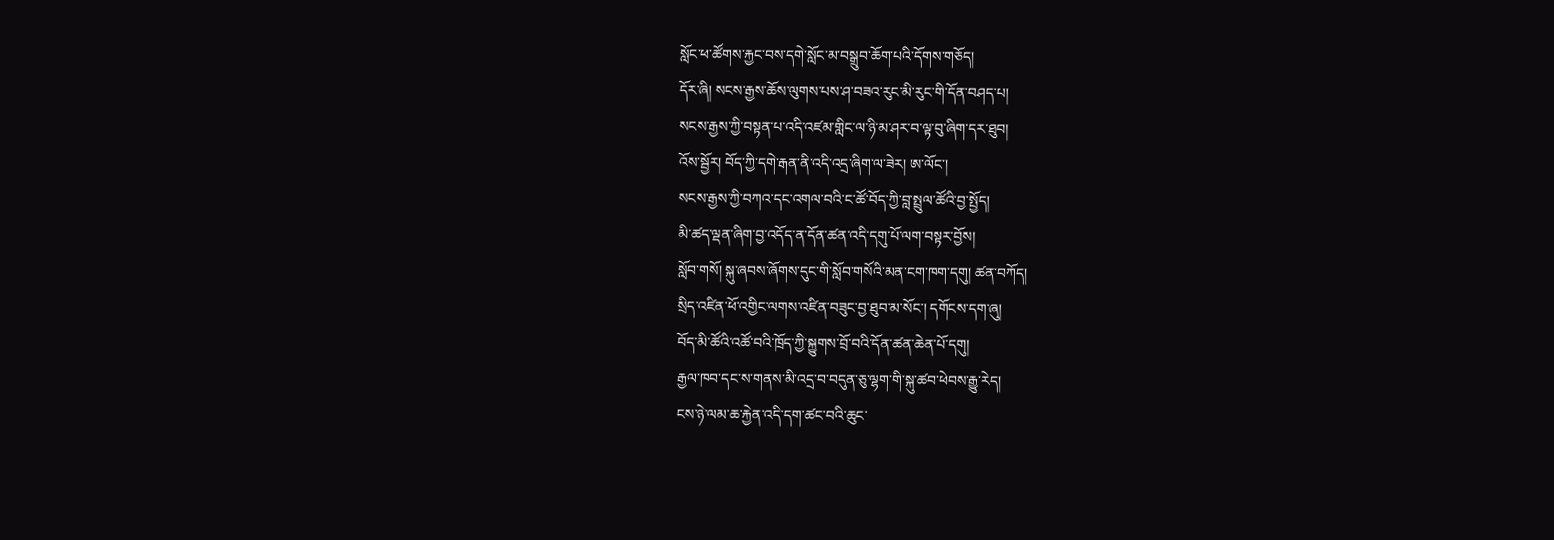སློང་ཕ་ཚོགས་རྐྱང་བས་དགེ་སློང་མ་བསྒྲུབ་ཆོག་པའི་དོགས་གཅོད།
དོར་ཞི། སངས་རྒྱས་ཆོས་ལུགས་པས་ཤ་བཟའ་རུང་མི་རུང་གི་དོན་བཤད་པ།
སངས་རྒྱས་ཀྱི་བསྟན་པ་འདི་འཛམ་གླིང་ལ་ཉི་མ་ཤར་བ་ལྟ་བུ་ཞིག་དར་ཐུབ།
འོས་སྦྱོར། བོད་ཀྱི་དགེ་རྒན་ནི་འདི་འདྲ་ཞིག་ལ་ཟེར། ཨ་ལོང་།
སངས་རྒྱས་ཀྱི་བཀའ་དང་འགལ་བའི་ང་ཚོ་བོད་ཀྱི་བླ་སྤྲུལ་ཚོའི་བྱ་སྤྱོད།
མི་ཚད་ལྡན་ཞིག་བྱ་འདོད་ན་དོན་ཚན་འདི་དགུ་པོ་ལག་བསྟར་བྱོས།
སློབ་གསོ། སྐུ་ཞབས་ཞོགས་དུང་གི་སློབ་གསོའི་མན་ངག་ཁག་དགུ། ཚན་བཀོད།
སྲིད་འཛིན་ཕོ་འགྱིང་ལགས་འཛིན་བཟུང་བྱ་ཐུབ་མ་སོང་། དགོངས་དག་ཞུ།
བོད་མི་ཚོའི་འཚོ་བའི་ཁྲོད་ཀྱི་སྐྱུགས་བྲོ་བའི་དོན་ཚན་ཆེན་པོ་དགུ།
རྒྱལ་ཁབ་དང་ས་གནས་མི་འདྲ་བ་བདུན་ཅུ་ལྷག་གི་སྐུ་ཚབ་ཕེབས་རྒྱུ་རེད།
ངས་ཉེ་ལམ་ཆ་རྐྱེན་འདི་དག་ཚང་བའི་ཆུང་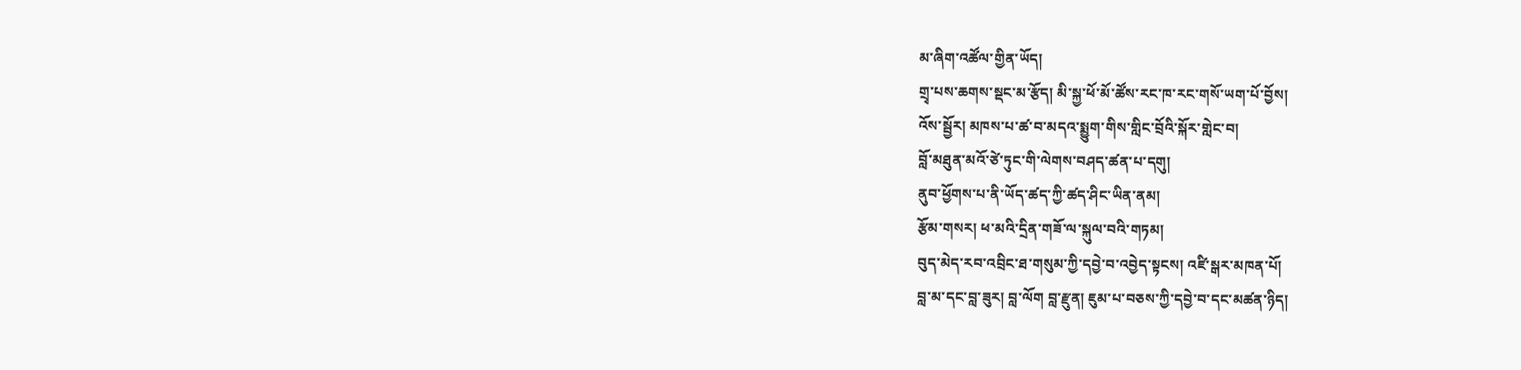མ་ཞིག་འཚོལ་གྱིན་ཡོད།
གྲྭ་པས་ཆགས་སྡང་མ་རྩོད། མི་སྐྱ་ཕོ་མོ་ཚོས་རང་ཁ་རང་གསོ་ཡག་པོ་བྱོས།
འོས་སྦྱོར། མཁས་པ་ཚ་བ་མདའ་སྨྱུག་གིས་གླིང་བྲོའི་སྐོར་གླེང་བ།
བློ་མཐུན་མའོ་ཙེ་ཏུང་གི་ལེགས་བཤད་ཚན་པ་དགུ།
ནུབ་ཕྱོགས་པ་ནི་ཡོད་ཚད་ཀྱི་ཚད་ཤིང་ཡིན་ནམ།
རྩོམ་གསར། ཕ་མའི་དྲིན་གཟོ་ལ་སྐུལ་བའི་གཏམ།
བུད་མེད་རབ་འབྲིང་ཐ་གསུམ་ཀྱི་དབྱེ་བ་འབྱེད་སྟངས། འཛི་སྒར་མཁན་པོ།
བླ་མ་དང་བླ་ཟུར། བླ་ལོག བླ་རྫུན། ཇུམ་པ་བཅས་ཀྱི་དབྱེ་བ་དང་མཚན་ཉིད།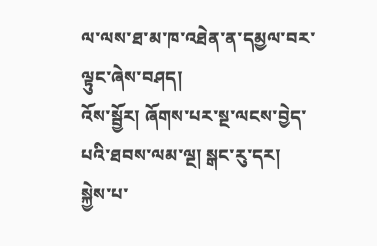ལ་ལས་ཐ་མ་ཁ་འཐེན་ན་དམྱལ་བར་ལྟུང་ཞེས་བཤད།
འོས་སྦྱོར། ཞོགས་པར་སྔ་ལངས་བྱེད་པའི་ཐབས་ལམ་ལྔ། སྒང་རུ་དར།
སྐྱེས་པ་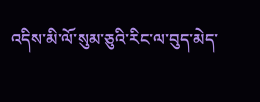འདིས་མི་ལོ་སུམ་ཅུའི་རིང་ལ་བུད་མེད་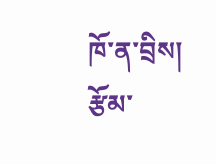ཁོ་ན་བྲིས།
རྩོམ་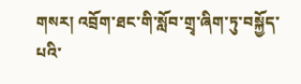གསར། འབྲོག་ཐང་གི་སློབ་གྲྭ་ཞིག་ཏུ་བསྐྱོད་པའི་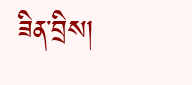ཟིན་བྲིས།